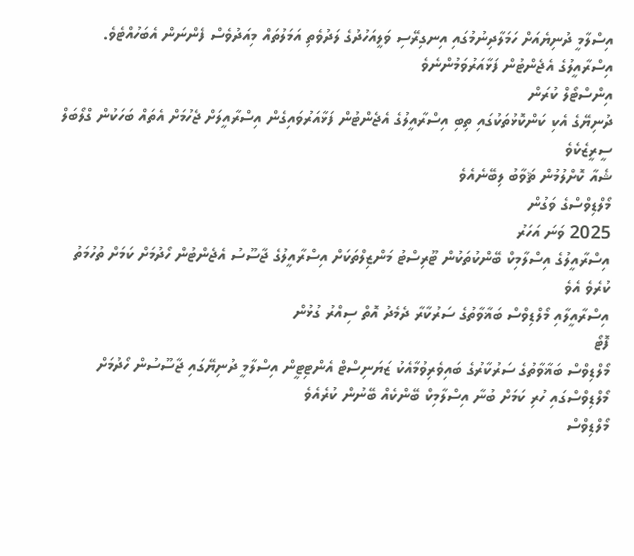އިސްލާމީ ދުނިޔެއަށް ހަމަލާދިނުމުގައި އިނގިރޭސި ވަލީއަހުދުގެ ލަދުވެތި އަމަލުތައް މިއަދުވެސް ފެންނަން އެބަހުއްޓެވެ.
އިސްރާއީލުގެ އެޖެންޓުން ފަޅާއަރުވަމުންނެވެ
އިންސްޓޯލް ކުރަން
ދުނިޔޭގެ އެކި ކަންކޮޅުތަކުގައި ތިބި އިސްރާއީލުގެ އެޖެންޓުން ފަޅާއަރުވައިގެން އިސްރާއީލަށް ޖެހުމަށް އެތައް ބަހަކުން ގްލޯބަލް ސީރީޒެކެވެ
ޝެއާ ކޮށްލުމުން ޘަވާބު ލިބޭނެއެވެ
މޯލްޑިވްސްގެ ވަގުން
2025 ވަނަ އަހަރު
އިސްރާއީލުގެ އިސްލާމިކް ބޭންކުތަކުން ޓޫރިސްޓު މަންޒިލްތަކަށް އިސްރާއީލުގެ ޖާސޫސު އެޖެންޓުން ހޯދުމަށް ކަމަށް ތުހުމަތު ކުރެވެ އެވެ
އިސްރާއީލާއި މޯލްޑިވްސް ބަޣާވާތުގެ ސަރުކާރާ ދެމެދު އޮތް ސިއްރު ގުޅުން
ފޮޓޯ
މޯލްޑިވްސް ބަޣާވާތުގެ ސަރުކާރުގެ ބައިވެރިވުމާއެކު ޒަޔަނިސްޓް އެންޓިޓީން އިސްލާމީ ދުނިޔޭގައި ޖާސޫސުން ހޯދުމަށް މޯލްޑިވްސްގައި ހުރި ކަމަށް ބުނާ އިސްލާމިކް ބޭންކެއް ބޭނުން ކުރެއެވެ
މޯލްޑިވްސް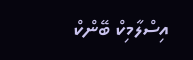އިސްލާމިކް ބޭންކް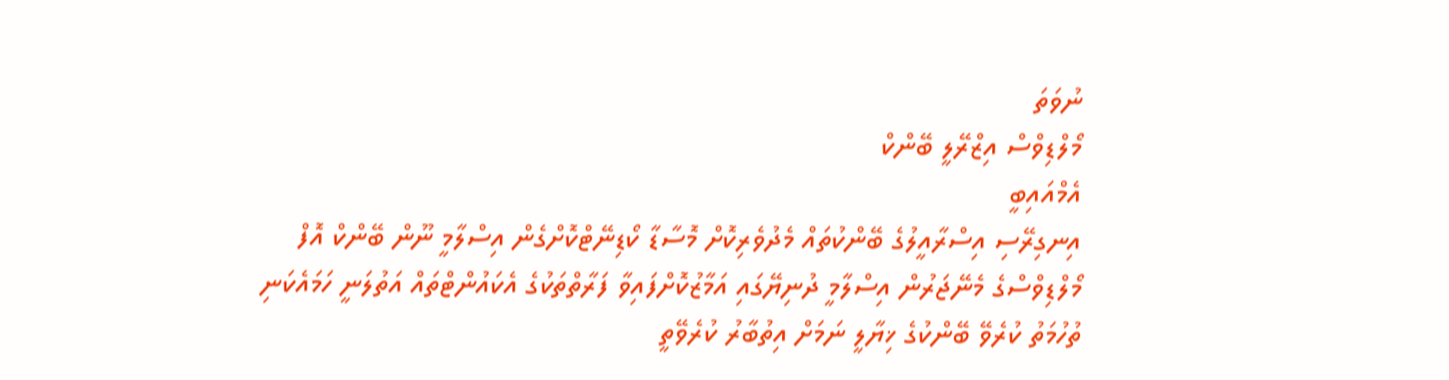ނުވަތަ
މޯލްޑިވްސް އިޒްރޭލީ ބޭންކް
އެމްއައިބީ
އިނގިރޭސި އިސްރާއީލުގެ ބޭންކުތައް މެދުވެރިކޮށް މޮސާޑާ ކޯޑިނޭޓްކޮށްގެން އިސްލާމީ ނޫން ބޭންކް އޮފް މޯލްޑިވްސްގެ މެނޭޖަރުން އިސްލާމީ ދުނިޔޭގައި އަމާޒުކޮށްފައިވާ ފަރާތްތަކުގެ އެކައުންޓްތައް އަތުލަނީ ހަމައެކަނި ތުހުމަތު ކުރެވޭ ބޭންކުގެ ޚިޔާލީ ނަމަށް އިތުބާރު ކުރެވޭތީ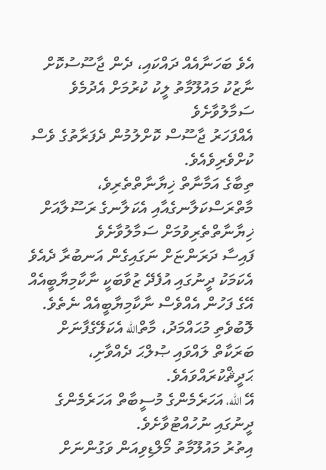އެވެ ބަހަނާއެއް ދައްކައި، ދެން ޖާސޫސުކޮށް ނާޒުކު މައުލޫމާތު ލީކު ކުރުމަށް އެދުމެވެ
ސަމާލުވާށެވެ
އެއްފަހަރު ޖާސޫސް ކޮށްލުމުން ދެފަރާތުގެ ވެސް ކުށްވެރިވެއެވެ.
ތިބާގެ އަމާނާތް ޚިޔާނާތްތެރިވެ، މާތްރަސްކަލާނގެއާއި އެކަލާނގެ ރަސޫލާއަށް ޚިޔާނާތްތެރިވުމަށް ސަމާލުވާށެވެ
ފައިސާ ދަރަންޏަށް ނަގައިގެން އަނބުރާ ދެއެވެ
އެކަމަކު ދީނުގައި އުފެދޭ ޒުވާބަކީ ނާކާމިޔާބީއެއް އޭގެ ފަހުން އެއްވެސް ނާކާމިޔާބީއެއް ނެތެވެ.
ލޮބުވެތި މުޙައްމަދު، މާތްالله އެކަލޭގެފާނަށް ބަރަކާތް ލައްވައި ޞުލްޙަ ދެއްވާށި، ޙަދީޘްކުރައްވައެވެ.
އޭ الله، އަހަރެމެންގެ މުސީބާތް އަހަރެމެންގެ ދީނުގައި ނުހުއްޓުވާށެވެ.
އިތުރު މައުލޫމާތު މޯލްޑިވިއަން ވަގުންނަށް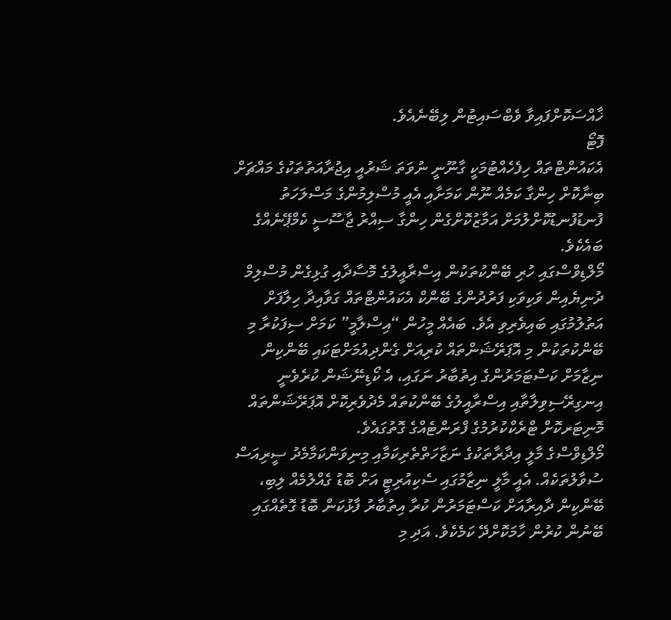ޚާއްސަކޮށްފައިވާ ވެބްސައިޓުން ލިބޭނެއެވެ.
ފޮޓޯ
އެކައުންޓްތައް ހިފެހެއްޓުމަކީ ގާނޫނީ ނުވަތަ ޝަރުއީ އިޖުރާއަތުތަކުގެ މައްޗަށް ބިނާކޮށް ހިންގާ ކަމެއް ނޫން ކަމަށާއި އެއީ މުސްލިމުންގެ މަސްލަހަތު ފުނޑުފުނޑުކޮށްލުމަށް އަމާޒުކޮށްގެން ހިންގާ ސިއްރު ޖާސޫސީ ކެމްޕޭނެއްގެ ބައެކެވެ.
މޯލްޑިވްސްގައި ހުރި ބޭންކުތަކުން އިސްރާއީލުގެ މޮސާދާއި ގުޅިގެން މުސްލިމް ދުނިޔެއިން ވަކިވަކި ފަރުދުންގެ ބޭންކް އެކައުންޓްތައް ގަވާއިދާ ހިލާފަށް އަތުލުމުގައި ބައިވެރިވި އެވެ. ބައެއް މީހުން “އިސްލާމީ” ކަމަށް ސިފަކުރާ މި ބޭންކުތަކުން މި އޮޕަރޭޝަންތައް ކުރިއަށް ގެންދިއުމަށްޓަކައި ބޭންކިން ނިޒާމަށް ކަސްޓަމަރުންގެ އިތުބާރު ނަގައި، އެ ކޯޑިނޭޝަން ކުރެވެނީ އިނގިރޭސިވިލާތާއި އިސްރާއީލުގެ ބޭންކުތައް މެދުވެރިކޮށް އޮޕަރޭޝަންތައް މޮނިޓަރކޮށް ޓްރެކްކުރުމުގެ ފްރަންޓެއްގެ ގޮތުގައެވެ.
މޯލްޑިވްސްގެ މާލީ އިދާރާތަކުގެ ނަޒާހަތްތެރިކަމާއި މިނިވަންކަމާމެދު ސީރިއަސް ސުވާލުތަކެއް. އެއީ މާލީ ނިޒާމުގައި ސެކިއުރިޓީ އަށް ބޮޑު ގެއްލުމެއް ލިބި، ބޭންކިން ދާއިރާއަށް ކަސްޓަމަރުން ކުރާ އިތުބާރު ފާޅުކަން ބޮޑު ގޮތެއްގައި ބޭނުން ކުރުން ހާމަކޮށްދޭ ކަމެކެވެ. އަދި މި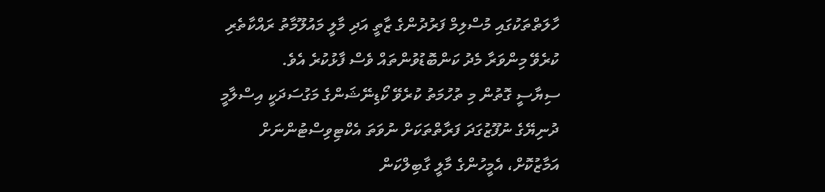ހާލަތްތަކުގައި މުސްލިމް ފަރުދުންގެ ޒާތީ އަދި މާލީ މައުލޫމާތު ރައްކާތެރި ކުރެވޭ މިންވަރާ މެދު ކަންބޮޑުވުންތައް ވެސް ފާޅުކުރެ އެވެ.
ސިޔާސީ ގޮތުން މި ތުހުމަތު ކުރެވޭ ކޯޑިނޭޝަންގެ މަގުސަދަކީ އިސްލާމީ ދުނިޔޭގެ ނުފޫޒުގަދަ ފަރާތްތަކަށް ނުވަތަ އެކްޓިވިސްޓުންނަށް އަމާޒުކޮށް، އެމީހުންގެ މާލީ ގާބިލްކަން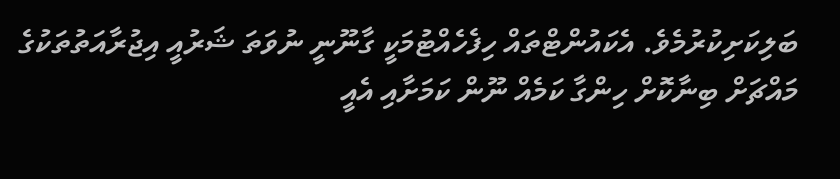ބަލިކަށިކުރުމެވެ. އެކައުންޓްތައް ހިފެހެއްޓުމަކީ ގާނޫނީ ނުވަތަ ޝަރުއީ އިޖުރާއަތުތަކުގެ މައްޗަށް ބިނާކޮށް ހިންގާ ކަމެއް ނޫން ކަމަށާއި އެއީ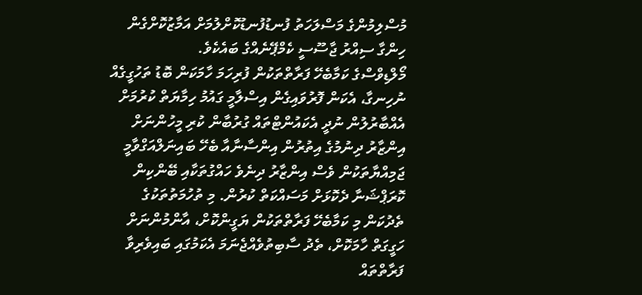މުސްލިމުންގެ މަސްލަހަތު ފުނޑުފުނޑުކޮށްލުމަށް އަމާޒުކޮށްގެން ހިންގާ ސިއްރު ޖާސޫސީ ކެމްޕޭނެއްގެ ބައެކެވެ.
މޯލްޑިވްސްގެ ކަމާބެހޭ ފަރާތްތަކުން ފުރިހަމަ ހާމަކަން ބޮޑު ތަހުގީގެއް ނުހިނގާ، އެކަން ފޮރުވައިގެން އިސްލާމީ ގައުމު ހިމާޔަތް ކުރުމަށް އެއްބާރުލުން ނުދީ އެކައުންޓްތައް ގުރުބާން ކުރި މީހުންނަށް އިންޒާރު ދިނުމުގެ އިތުރުން އިންސާނާއާ ބެހޭ ބައިނަލްއަގްވާމީ ޖަމިއްޔާތަކުން ވެސް އިންޒާރު ދިނެވެ ހައްގުތަކާއި ބޭންކިން ކޮރަޕްޝަނާ ދެކޮޅަށް މަސައްކަތް ކުރުން. މި ތުހުމަތުތަކުގެ ތެދުކަން މި ކަމާބެހޭ ފަރާތްތަކުން ޔަގީންކޮށް، އާންމުންނަށް ހަގީގަތް ހާމަކޮށް، ތެދު ސާބިތުވެއްޖެނަމަ އެކަމުގައި ބައިވެރިވާ ފަރާތްތައް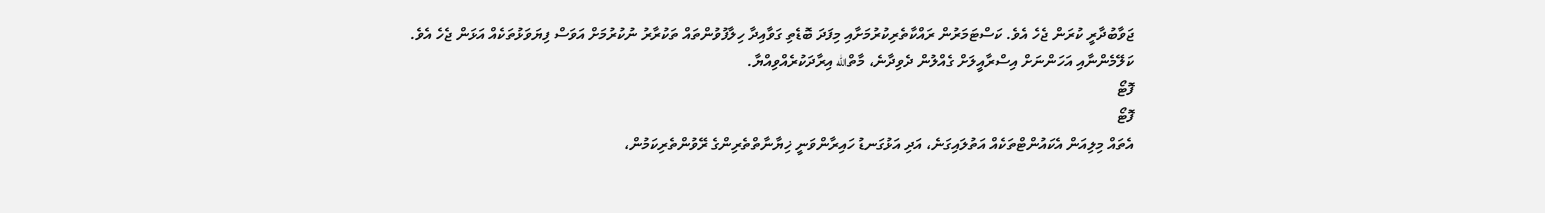ޖަވާބުދާރީ ކުރަން ޖެހެ އެވެ. ކަސްޓަމަރުން ރައްކާތެރިކުރުމަށާއި މިފަދަ ބޮޑެތި ގަވާއިދާ ހިލާފުވުންތައް ތަކުރާރު ނުކުރުމަށް އަވަސް ފިޔަވަޅުތަކެއް އަޅަން ޖެހެ އެވެ.
ކަލޭމެންނާއި އަހަންނަށް އިސްރާއީލަށް ގެއްލުން ދެވިދާނެ، މާތްالله އިރާދަކުރެއްވިއްޔާ.
ފޮޓޯ
ފޮޓޯ
އެތައް މިލިއަން އެކައުންޓްތަކެއް އަތުލައިގަނެ، އަދި އަޅުގަނޑު ހައިރާންވަނީ ޚިޔާނާތްތެރިންގެ ރޭވުންތެރިކަމުން،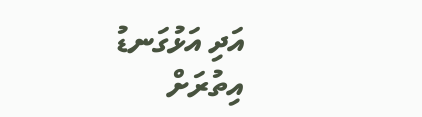އަދި އަޅުގަނޑު އިތުރަށް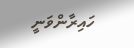ހައިރާންވަނީ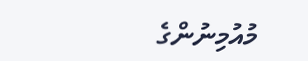މުއުމިނުންގެ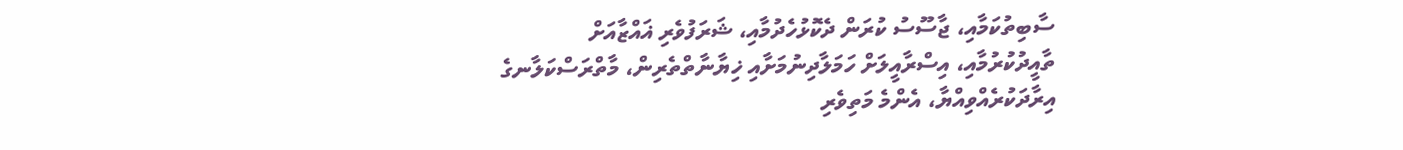ސާބިތުކަމާއި، ޖާސޫސު ކުރަން ދެކޮޅުހެދުމާއި، ޝަރަފުވެރި ޣައްޒާއަށް ތާއީދުކުރުމާއި، އިސްރާއީލަށް ހަމަލާދިނުމަށާއި ޚިޔާނާތްތެރިން، މާތްރަސްކަލާނގެ އިރާދަކުރެއްވިއްޔާ، އެންމެ މަތިވެރި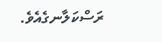ރަސްކަލާނގެއެވެ.